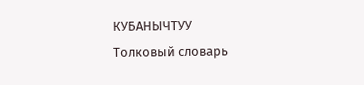КУБАНЫЧТУУ
Толковый словарь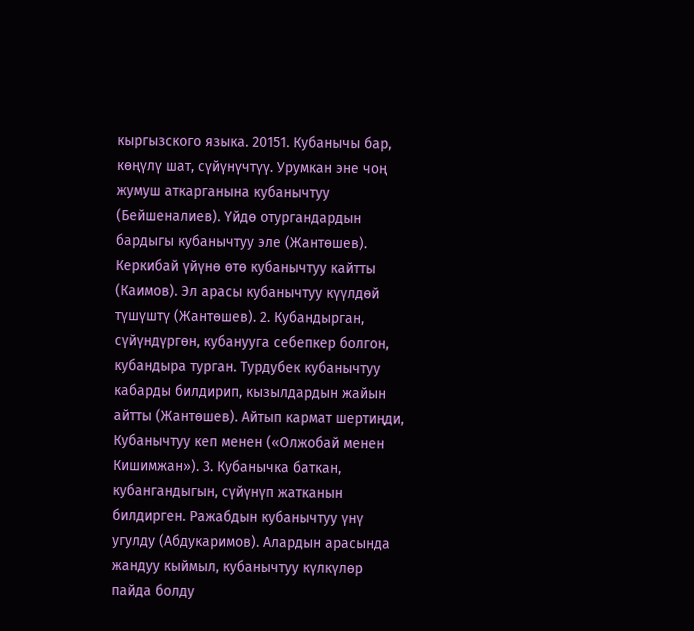кыргызского языка. 20151. Кубанычы бар, көңүлү шат, сүйүнүчтүү. Урумкан эне чоң жумуш аткарганына кубанычтуу (Бейшеналиев). Үйдө отургандардын бардыгы кубанычтуу эле (Жантөшев). Керкибай үйүнө өтө кубанычтуу кайтты (Каимов). Эл арасы кубанычтуу күүлдөй түшүштү (Жантөшев). 2. Кубандырган, сүйүндүргөн, кубанууга себепкер болгон, кубандыра турган. Турдубек кубанычтуу кабарды билдирип, кызылдардын жайын айтты (Жантөшев). Айтып кармат шертиңди, Кубанычтуу кеп менен («Олжобай менен Кишимжан»). 3. Кубанычка баткан, кубангандыгын, сүйүнүп жатканын билдирген. Ражабдын кубанычтуу үнү угулду (Абдукаримов). Алардын арасында жандуу кыймыл, кубанычтуу күлкүлөр пайда болду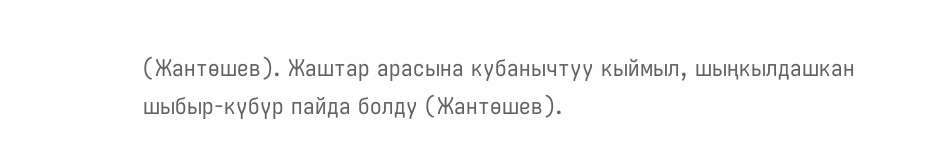(Жантөшев). Жаштар арасына кубанычтуу кыймыл, шыңкылдашкан шыбыр-күбүр пайда болду (Жантөшев).